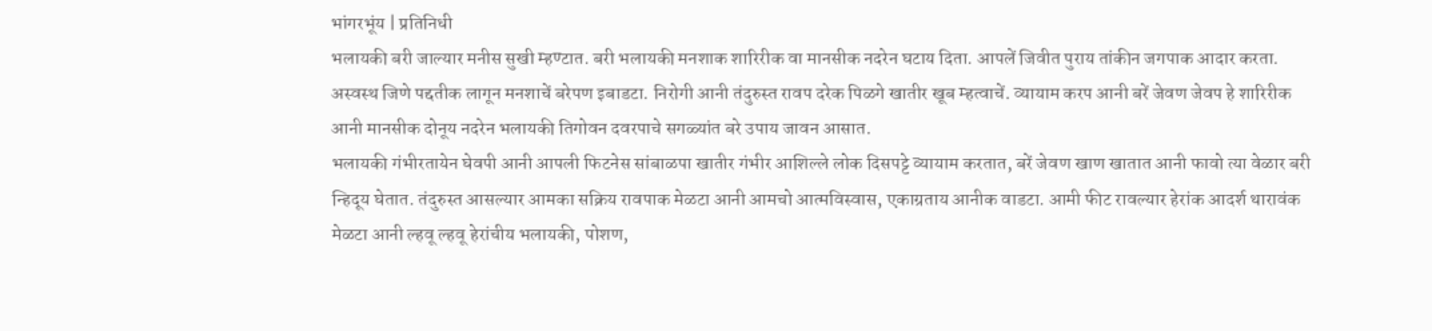भांगरभूंय | प्रतिनिधी
भलायकी बरी जाल्यार मनीस सुखी म्हण्टात. बरी भलायकी मनशाक शारिरीक वा मानसीक नदरेन घटाय दिता. आपलें जिवीत पुराय तांकीन जगपाक आदार करता. अस्वस्थ जिणे पद्दतीक लागून मनशाचें बरेपण इबाडटा. निरोगी आनी तंदुरुस्त रावप दरेक पिळगे खातीर खूब म्हत्वाचें. व्यायाम करप आनी बरें जेवण जेवप हे शारिरीक आनी मानसीक दोनूय नदरेन भलायकी तिगोवन दवरपाचे सगळ्यांत बरे उपाय जावन आसात.
भलायकी गंभीरतायेन घेवपी आनी आपली फिटनेस सांबाळपा खातीर गंभीर आशिल्ले लोक दिसपट्टे व्यायाम करतात, बरें जेवण खाण खातात आनी फावो त्या वेळार बरी न्हिदूय घेतात. तंदुरुस्त आसल्यार आमका सक्रिय रावपाक मेळटा आनी आमचो आत्मविस्वास, एकाग्रताय आनीक वाडटा. आमी फीट रावल्यार हेरांक आदर्श थारावंक मेळटा आनी ल्हवू ल्हवू हेरांचीय भलायकी, पोशण,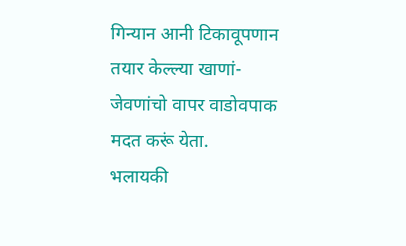गिन्यान आनी टिकावूपणान तयार केल्ल्या खाणां-जेवणांचो वापर वाडोवपाक मदत करूं येता.
भलायकी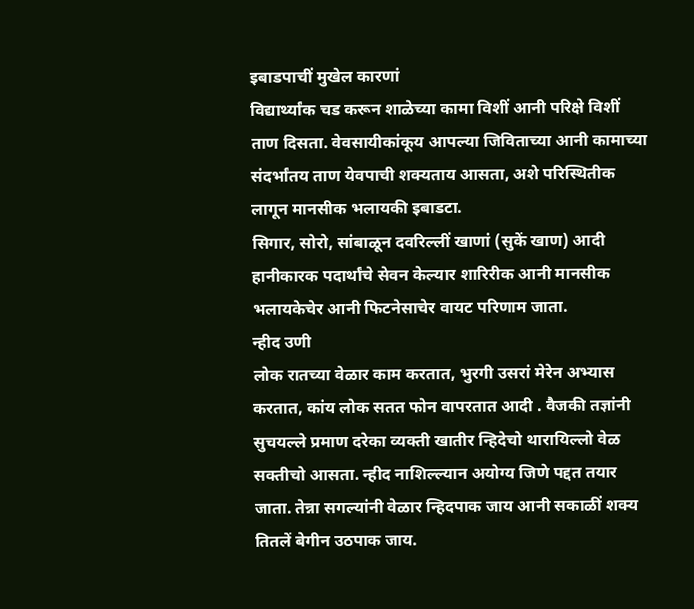इबाडपाचीं मुखेल कारणां
विद्यार्थ्यांक चड करून शाळेच्या कामा विशीं आनी परिक्षे विशीं ताण दिसता. वेवसायीकांकूय आपल्या जिविताच्या आनी कामाच्या संदर्भांतय ताण येवपाची शक्यताय आसता, अशे परिस्थितीक लागून मानसीक भलायकी इबाडटा.
सिगार, सोरो, सांबाळून दवरिल्लीं खाणां (सुकें खाण) आदी हानीकारक पदार्थांचे सेवन केल्यार शारिरीक आनी मानसीक भलायकेचेर आनी फिटनेसाचेर वायट परिणाम जाता.
न्हीद उणी
लोक रातच्या वेळार काम करतात, भुरगी उसरां मेरेन अभ्यास करतात, कांय लोक सतत फोन वापरतात आदी . वैजकी तज्ञांनी सुचयल्ले प्रमाण दरेका व्यक्ती खातीर न्हिदेचो थारायिल्लो वेळ सक्तीचो आसता. न्हीद नाशिल्ल्यान अयोग्य जिणे पद्दत तयार जाता. तेन्ना सगल्यांनी वेळार न्हिदपाक जाय आनी सकाळीं शक्य तितलें बेगीन उठपाक जाय.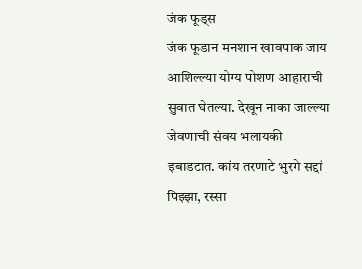जंक फूड्स
जंक फूडान मनशान खावपाक जाय आशिल्ल्या योग्य पोशण आहाराची सुवात घेतल्या. देखून नाका जाल्ल्या जेवणाची संवय भलायकी इबाडटात. कांय तरणाटे भुरगे सद्दां पिझ्झा, रस्सा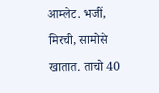आम्लेट. भजीं, मिरची, सामोसे खातात. ताचो 40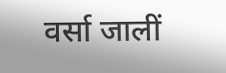वर्सा जालीं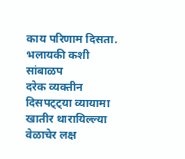काय परिणाम दिसता.
भलायकी कशी सांबाळप
दरेक व्यक्तीन दिसपट्ट्या व्यायामा खातीर थारायिल्ल्या वेळाचेर लक्ष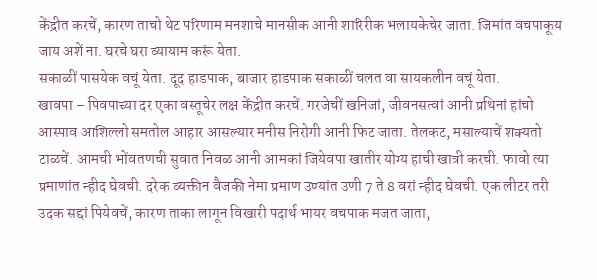केंद्रीत करचें, कारण ताचो थेट परिणाम मनशाचे मानसीक आनी शारिरीक भलायकेचेर जाता. जिमांत वचपाकूय जाय अशें ना. घरचे घरा व्यायाम करूं येता.
सकाळीं पासयेक वचूं येता. दूद हाडपाक, बाजार हाडपाक सकाळीं चलत वा सायकलीन वचूं येता.
खावपा – पिवपाच्या दर एका वस्तूचेर लक्ष केंद्रीत करचें. गरजेचीं खनिजां, जीवनसत्वां आनी प्रथिनां हांचो आस्पाव आशिल्लो समतोल आहार आसल्यार मनीस निरोगी आनी फिट जाता. तेलकट, मसाल्याचें शक्यतो टाळचें. आमची भोंवतणची सुवात निवळ आनी आमकां जियेवपा खातीर योग्य हाची खात्री करची. फावो त्या प्रमाणांत न्हीद घेवची. दरेक व्यक्तीन वैजकी नेमा प्रमाण उण्यांत उणी 7 ते 8 वरां न्हीद घेवची. एक लीटर तरी उदक सद्दां पियेवचें, कारण ताका लागून विखारी पदार्थ भायर वचपाक मजत जाता,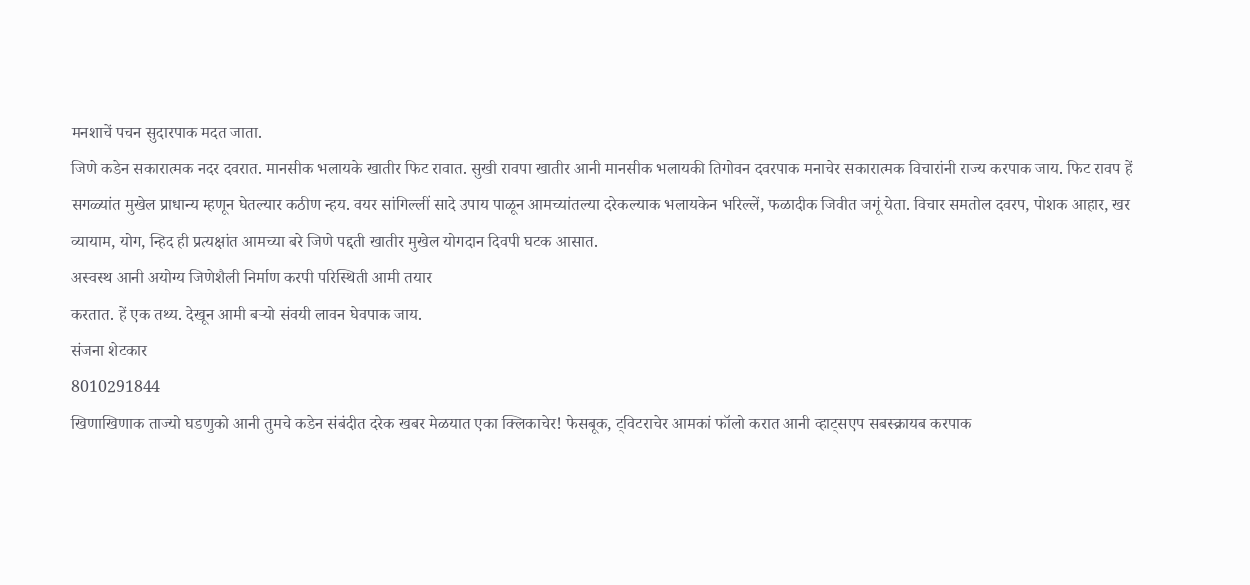मनशाचें पचन सुदारपाक मदत जाता.
जिणे कडेन सकारात्मक नदर दवरात. मानसीक भलायके खातीर फिट रावात. सुखी रावपा खातीर आनी मानसीक भलायकी तिगोवन दवरपाक मनाचेर सकारात्मक विचारांनी राज्य करपाक जाय. फिट रावप हें सगळ्यांत मुखेल प्राधान्य म्हणून घेतल्यार कठीण न्हय. वयर सांगिल्लीं सादे उपाय पाळून आमच्यांतल्या दरेकल्याक भलायकेन भरिल्लें, फळादीक जिवीत जगूं येता. विचार समतोल दवरप, पोशक आहार, खर व्यायाम, योग, न्हिद ही प्रत्यक्षांत आमच्या बरे जिणे पद्दती खातीर मुखेल योगदान दिवपी घटक आसात.
अस्वस्थ आनी अयोग्य जिणेशैली निर्माण करपी परिस्थिती आमी तयार
करतात. हें एक तथ्य. देखून आमी बऱ्यो संवयी लावन घेवपाक जाय.
संजना शेटकार
8010291844
खिणाखिणाक ताज्यो घडणुको आनी तुमचे कडेन संबंदीत दरेक खबर मेळयात एका क्लिकाचेर! फेसबूक, ट्विटराचेर आमकां फॉलो करात आनी व्हाट्सएप सबस्क्रायब करपाक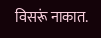विसरूं नाकात.